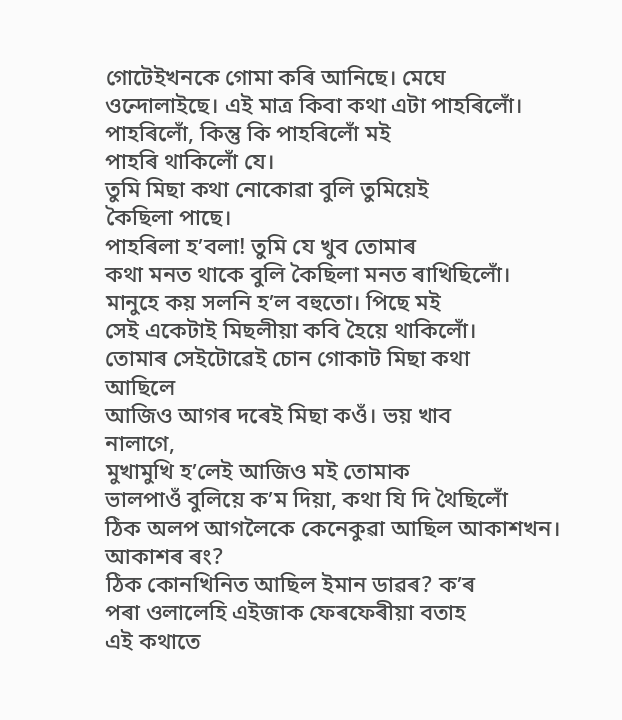গোটেইখনকে গোমা কৰি আনিছে। মেঘে
ওন্দোলাইছে। এই মাত্র কিবা কথা এটা পাহৰিলোঁ।
পাহৰিলোঁ, কিন্তু কি পাহৰিলোঁ মই
পাহৰি থাকিলোঁ যে।
তুমি মিছা কথা নোকোৱা বুলি তুমিয়েই
কৈছিলা পাছে।
পাহৰিলা হ’বলা! তুমি যে খুব তোমাৰ
কথা মনত থাকে বুলি কৈছিলা মনত ৰাখিছিলোঁ।
মানুহে কয় সলনি হ’ল বহুতো। পিছে মই
সেই একেটাই মিছলীয়া কবি হৈয়ে থাকিলোঁ।
তোমাৰ সেইটোৱেই চোন গোকাট মিছা কথা
আছিলে
আজিও আগৰ দৰেই মিছা কওঁ। ভয় খাব
নালাগে,
মুখামুখি হ’লেই আজিও মই তোমাক
ভালপাওঁ বুলিয়ে ক’ম দিয়া, কথা যি দি থৈছিলোঁ
ঠিক অলপ আগলৈকে কেনেকুৱা আছিল আকাশখন।
আকাশৰ ৰং?
ঠিক কোনখিনিত আছিল ইমান ডাৱৰ? ক’ৰ
পৰা ওলালেহি এইজাক ফেৰফেৰীয়া বতাহ
এই কথাতে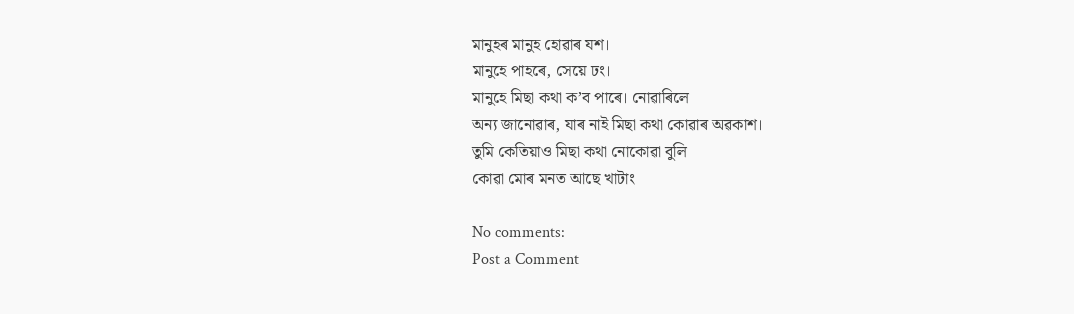মানুহৰ মানুহ হোৱাৰ যশ।
মানুহে পাহৰে, সেয়ে ঢং।
মানুহে মিছা কথা ক’ব পাৰে। নোৱাৰিলে
অন্য জানোৱাৰ, যাৰ নাই মিছা কথা কোৱাৰ অৱকাশ।
তুমি কেতিয়াও মিছা কথা নোকোৱা বুলি
কোৱা মোৰ মনত আছে খাটাং

No comments:
Post a Comment